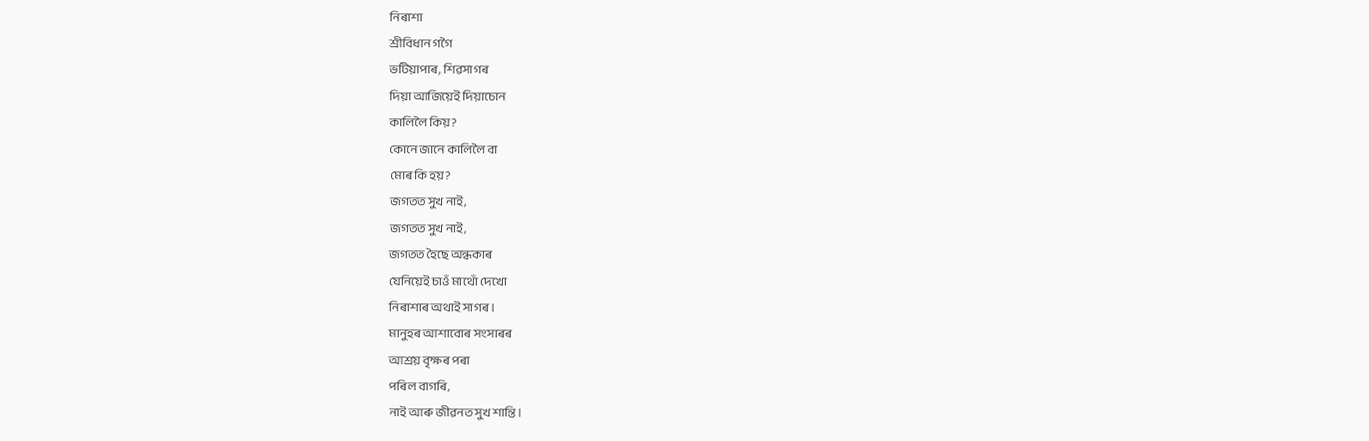নিৰাশা
শ্ৰীবিধান গগৈ
ভটিয়াপাৰ, শিৱসাগৰ
দিয়া আজিয়েই দিয়াচোন
কালিলৈ কিয়?
কোনে জানে কালিলৈ বা
মোৰ কি হয়?
জগতত সুখ নাই,
জগতত সুখ নাই,
জগতত হৈছে অন্ধকাৰ
যেনিয়েই চাওঁ মাথোঁ দেখো
নিৰাশাৰ অথাই সাগৰ ।
মানুহৰ আশাবোৰ সংসাৰৰ
আশ্ৰয় বৃক্ষৰ পৰা
পৰিল বাগৰি,
নাই আৰু জীৱনত সুখ শান্তি।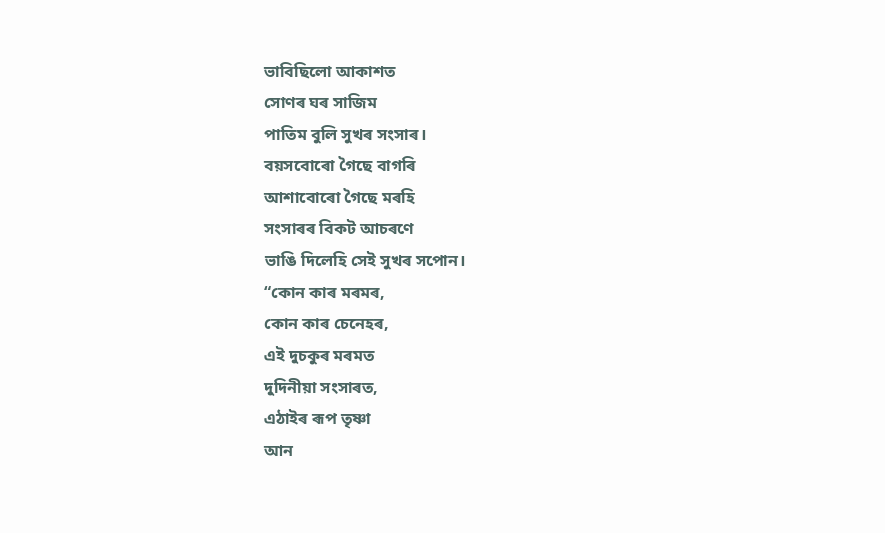ভাবিছিলো আকাশত
সোণৰ ঘৰ সাজিম
পাতিম বুলি সুখৰ সংসাৰ।
বয়সবোৰো গৈছে বাগৰি
আশাবোৰো গৈছে মৰহি
সংসাৰৰ বিকট আচৰণে
ভাঙি দিলেহি সেই সুখৰ সপোন।
“কোন কাৰ মৰমৰ,
কোন কাৰ চেনেহৰ,
এই দুচকুৰ মৰমত
দুদিনীয়া সংসাৰত,
এঠাইৰ ৰূপ তৃষ্ণা
আন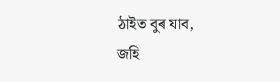ঠাইত বুৰ যাব,
জহি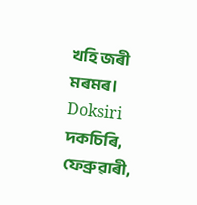খহি জৰী মৰমৰ।
Doksiri দকচিৰি, ফেব্ৰুৱাৰী,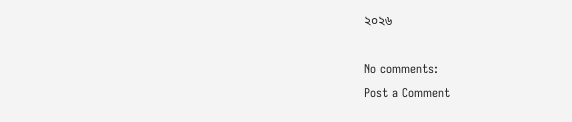২০২৬

No comments:
Post a Comment